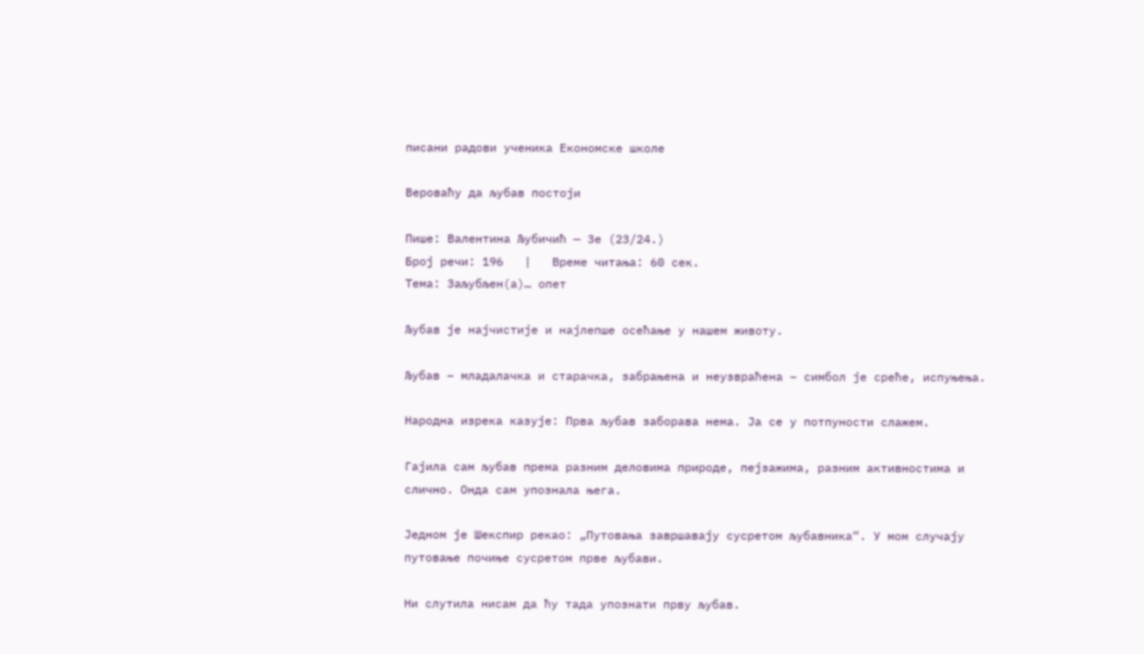писани радови ученика Економске школе

Вероваћу да љубав постоји

Пише: Валентина Љубичић — 3е (23/24.)
Број речи: 196   |   Време читања: 60 сек.
Тема: Заљубљен(а)… опет

Љубав је најчистије и најлепше осећање у нашем животу.

Љубав – младалачка и старачка, забрањена и неузвраћена – симбол је среће, испуњења.

Народна изрека казује: Прва љубав заборава нема. Ја се у потпуности слажем.

Гајила сам љубав према разним деловима природе, пејзажима, разним активностима и слично. Онда сам упознала њега.

Једном је Шекспир рекао: „Путовања завршавају сусретом љубавника“. У мом случају путовање почиње сусретом прве љубави.

Ни слутила нисам да ћу тада упознати прву љубав.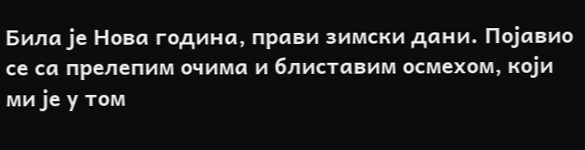Била је Нова година, прави зимски дани. Појавио се са прелепим очима и блиставим осмехом, који ми је у том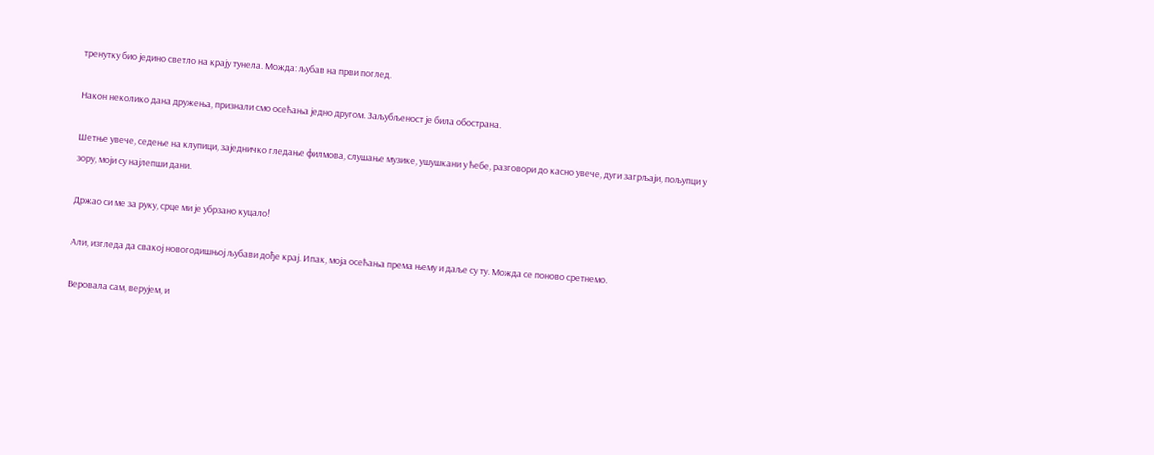тренутку био једино светло на крају тунела. Можда: љубав на први поглед.

Након неколико дана дружења, признали смо осећања једно другом. Заљубљеност је била обострана.

Шетње увече, седење на клупици, заједничко гледање филмова, слушање музике, ушушкани у ћебе, разговори до касно увече, дуги загрљаји, пољупци у зору, моји су најлепши дани.

Држао си ме за руку, срце ми је убрзано куцало!

Али, изгледа да свакој новогодишњој љубави дође крај. Ипак, моја осећања према њему и даље су ту. Можда се поново сретнемо.

Веровала сам, верујем, и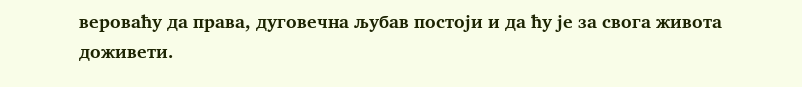вероваћу да права, дуговечна љубав постоји и да ћу је за свога живота доживети.